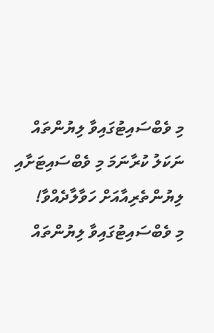މި ވެބްސައިޓުގައިވާ ލިޔުންތައް ނަކަލު ކުރާނަމަ މި ވެބްސައިޓަށާއި ލިޔުންތެރިއާއަށް ހަވާލާދެއްވާ!
މި ވެބްސައިޓުގައިވާ ލިޔުންތައް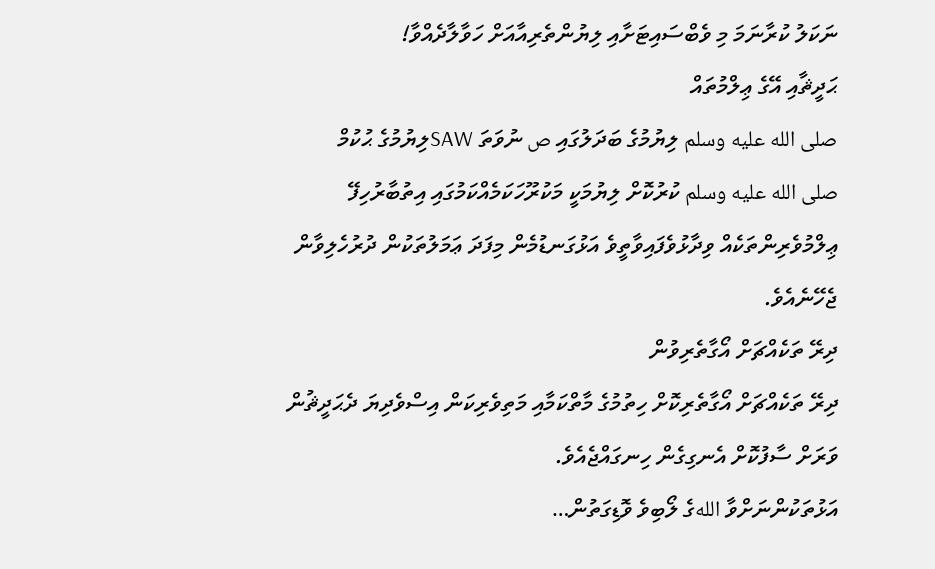ނަކަލު ކުރާނަމަ މި ވެބްސައިޓަށާއި ލިޔުންތެރިއާއަށް ހަވާލާދެއްވާ!
ޙަދީޘާއި އޭގެ ޢިލްމުތައް
صلى الله عليه وسلم ލިޔުމުގެ ބަދަލުގައި ص ނުވަތަ SAWލިޔުމުގެ ޙުކުމް
صلى الله عليه وسلم ކުރުކޮށް ލިޔުމަކީ މަކުރޫހަކަމެއްކަމުގައި އިތުބާރުހިފޭ ޢިލްމުވެރިންތަކެއް ވިދާޅުވެފައިވާތީވެ އަޅުގަނޑުމެން މިފަދަ ޢަމަލުތަކުން ދުރުހެލިވާން ޖެހޭނެއެވެ.
ދިރޭ ތަކެއްޗަށް އޯގާތެރިވުން
ދިރޭ ތަކެއްޗަށް އޯގާތެރިކޮށް ހިތުމުގެ މާތްކަމާއި މަތިވެރިކަން އިސްވެދިޔަ ދެޙަދީޘުން ވަރަށް ސާފުކޮށް އެނގިގެން ހިނގައްޖެއެވެ.
އަޅުތަކުންނަށްވާ اللهގެ ލޯބިވެ ވޮޑިގަތުން…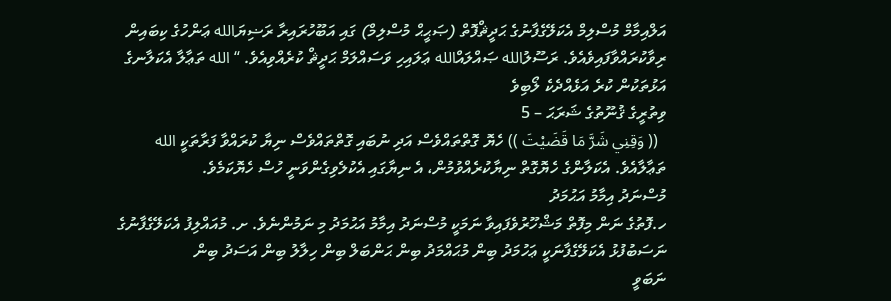އަލްއިމާމް މުސްލިމް އެކަލޭގެފާނުގެ ޙަދީޘްފޮތް (ޞަޙީޙް މުސްލިމް) ގައި އަބޫހުރައިރާ ރަޟިޔަالله ޢަންހުގެ ކިބައިން ރިވާކުރައްވާފައިވެއެވެ. ރަސޫލުالله ޞައްލައްالله ޢަލައިހި ވަސައްލަމް ޙަދީޘް ކުރެއްވިއެވެ. “الله ތަޢާލާ އެކަލާނގެ އަޅުތަކުން ކުރެ އަޅެއްދެކެ ލޯބިވެ
ވިތުރީގެ ޤުނޫތުގެ ޝަރަޙަ – 5
  (( وَقِنِي شَرَّ مَا قَضَيْتَ )) ހެޔޮ ގޮތްތައްވެސް އަދި ނުބައި ގޮތްތައްވެސް ނިޔާ ކުރައްވާ ފަރާތަކީ الله ތަޢާލާއެވެ. އެކަލާންގެ ހެޔޮގޮތް ނިޔާކުރެއްވުމުން، އެ ނިޔާގައި އެކުލެވިގެންވަނީ ހުސް ހެޔޮކަމެވެ.
މުސްނަދު އިމާމު އަޙުމަދު
ހ.ފޮތުގެ ނަން މިފޮތް މަޝްހޫރުވެފައިވާ ނަމަކީ މުސްނަދު އިމާމު އަޙުމަދު މި ނަމުންނެވެ. ށ. މުއައްލިފު އެކަލޭގެފާނުގެ ނަސަބުފުޅު އެކަލޭގެފާނަކީ ޢަހުމަދު ބިން މުޙައްމަދު ބިން ޙަންބަލް ބިން ހިލާލު ބިން އަސަދު ބިން
ނަބަވީ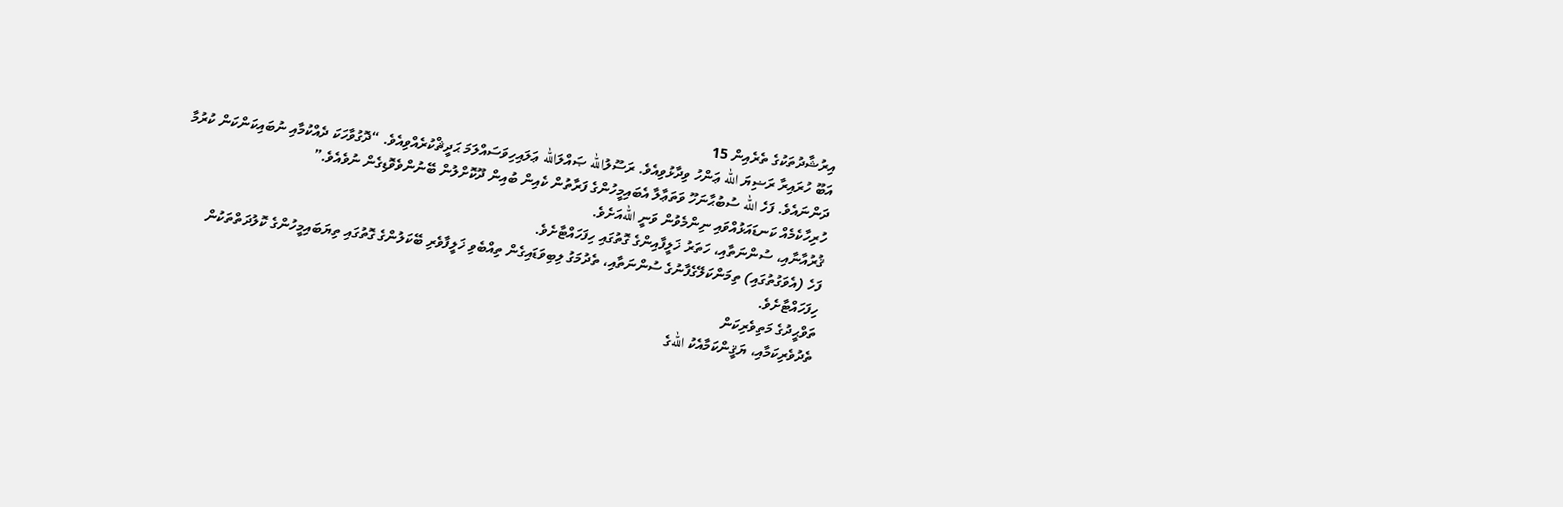އިރުޝާދުތަކުގެ ތެރެއިން 15
އަބޫ ހުރައިރާ ރަޟިޔަ الله ޢަންހު ވިދާޅުވިއެވެ. ރަސޫލުالله ޞައްލަالله ޢަލައިހިވަސައްލަމަ ޙަދީޘްކުރެއްވިއެވެ. “ދޮގުވާހަކަ ދެއްކުމާއި ނުބައިކަންކަން ކުރުމާ ދަންނައެވެ. ފަހެ الله ސުބުޙާނަހޫ ވަތަޢާލާ އެބައިމީހުންގެ ފަރާތުން ކެއިން ބުއިން ދޫކޮށްލުން ބޭނުންވެވޮޑިގެން ނުވެއެވެ.”
ހުރިހާކެމެއް ކަނޑައަޅުއްވައި ނިންމެވުން ވަނީ اللهއަށެވެ.
ޤުރުއާނާއި، ސުންނަތާއި، ހަތަރު ޚަލީފާއިންގެ ގޮތުގައި ހިފަހައްޓާށެވެ.
ފަހެ (އެވަގުތުގައި) ތިމަންކަލޭގެފާނުގެ ސުންނަތާއި، ތެދުމަގު ލިބިވަޑައިގެން ތިއްބެވި ޚަލީފާވެރި ބޭކަލުންގެ ގޮތުގައި ތިޔަބައިމީހުންގެ ކޮލުދަތްތަކުން ހިފަހައްޓާށެވެ.
ތަވްޙީދުގެ މަތިވެރިކަން
ތެދުވެރިކަމާއި، ޔަޤީންކަމާއެކު اللهގެ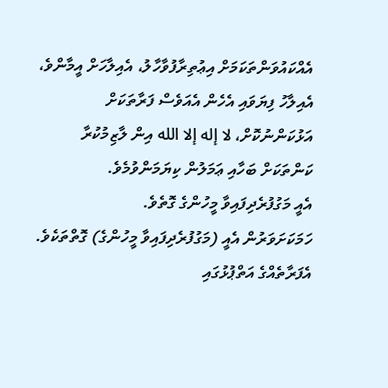އެއްކައުވަންތަކަމަށް އިޢުތިރާފުވާހާލު، އެއިލާހަށް އީމާންވެ، އެއިލާހު ފިޔަވައި އެހެން އެއަވެސް ފަރާތަކަށް އަޅުކަންނުކޮށް، لا إله إلا الله އިން ލާޒިމުކުރާ ކަންތަކަށް ބަހާއި ޢަމަލުން ކިޔަމަންވުމެވެ.
އެއީ މަގުފުރެދިފައިވާ މީހުންގެ ގޮތެވެ.
ހަމަކަށަވަރުން އެއީ (މަގުފުރެދިފައިވާ މީހުންގެ) ގޮތްތަކެވެ. އެފަރާތެއްގެ އަތްޕުޅުގައި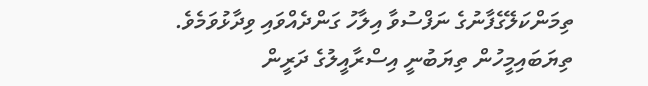ތިމަންކަލޭގެފާނުގެ ނަފްސުވާ އިލާހު ގަންދެއްވައި ވިދާޅުވަމެވެ. ތިޔަބައިމީހުން ތިޔަބުނީ އިސްރާއީލުގެ ދަރީން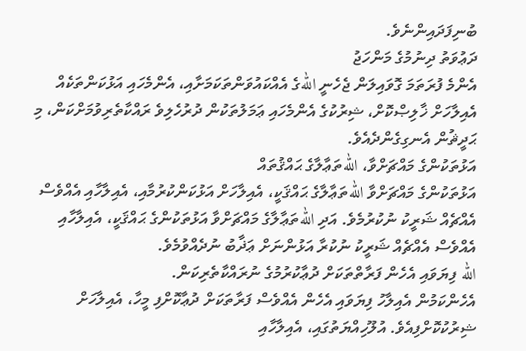ބުނިފަދައިންނެވެ.
ދަޢުވަތު ދިނުމުގެ މަންހަޖު
އެންމެ ފުރަތަމަ ގޮވައިލަން ޖެހެނީ اللهގެ އެއްކައުވަންތަކަމަށާއި، އެންމެހައި އަޅުކަންތަކެއް އެއިލާހަށް ޚާލިޞްކޮށް، ޝިރުކުގެ އެންމެހައި ޢަމަލުތަކުން ދުރުހެލިވެ ރައްކާތެރިވުމަށްކަން، މި ޙަދީޘުން އެނގިގެންދެއެވެ.
އަޅުތަކުންގެ މައްޗަށްވާ، اللهތަޢާލާގެ ޙައްޤުތައް
އަޅުތަކުންގެ މައްޗަށްވާ اللهތަޢާލާގެ ޙައްޤަކީ، އެއިލާހަށް އަޅުކަންކުރުމާއި، އެއިލާހާއި އެއްވެސް އެއްޗެއް ޝަރީކު ނުކުރުމެވެ. އަދި اللهތަޢާލާގެ މައްޗަށްވާ އަޅުތަކުންގެ ޙައްޤަކީ، އެއިލާހާއި އެއްވެސް އެއްޗެއް ޝަރީކު ނުކުރާ އަޅުންނަށް ޢަޛާބު ނުދެއްވުމެވެ.
الله ފިޔަވައި އެހެން ފަރާތްތަކަށް ދުޢާކުރުމުގެ ނުރައްކާތެރިކަން.
އެހެންކަމުން އެއިލާހު ފިޔަވައި އެހެން އެއްވެސް ފަރާތަކަށް ދުޢާކޮށްފި މީހާ، އެއިލާހަށް ޝިރުކުކޮށްފިއެވެ. އުލޫހިއްޔަތުގައި، އެއިލާހާއި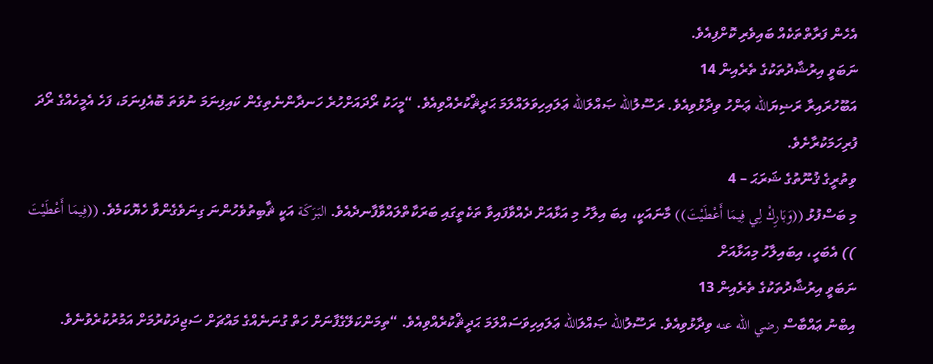އެހެން ފަރާތްތަކެއް ބައިވެރި ކޮށްފިއެވެ.
ނަބަވީ އިރުޝާދުތަކުގެ ތެރެއިން 14
އަބޫހުރައިރާ ރަޟިޔަالله ޢަންހު ވިދާޅުވިއެވެ. ރަސޫލުالله ޞައްލަالله ޢަލައިހިވަލައްލަމަ ޙަދީޘްކުރެއްވިއެވެ. “މީހަކު ރޯދައަށްހުރެ ހަނދާންނެތިގެން ކައިފިނަމަ ނުވަތަ ބޮއެފިނަމަ، ފަހެ އެމީހެއްގެ ރޯދަ ފުރިހަމަކުރާށެވެ.
ވިތުރީގެ ޤުނޫތުގެ ޝަރަޙަ – 4
މި ބަސްފުޅު ((وَبَارِكْ لِي فِيمَا أَعْطَيْتَ)) މާނައަކީ، އިބަ އިލާހު މި އަޅާއަށް ދެއްވާފައިވާ ތަކެތީގައި ބަރަކާތްލައްވާފާނދެއެވެ. البَرَكَة އަކީ ޘާބިތުވެހުންނަ ގިނަވެގެންވާ ހެޔޮކަމެވެ. ((فِيمَا أَعْطَيْتَ )) އެބަހީ، އިބައިލާހު މިއަޅާއަށް
ނަބަވީ އިރުޝާދުތަކުގެ ތެރެއިން 13
އިބްނު ޢައްބާސް رضي الله عنه ވިދާޅުވިއެވެ. ރަސޫލުالله ޞައްލަالله ޢަލައިހިވަސައްލަމަ ޙަދީޘްކުރެއްވިއެވެ. “ތިމަންކަލޭގެފާނަށް ހަތް ގުނަނެއްގެ މައްޗަށް ސަޖިދަކުރުމަށް އަމުރުކުރެވުނެވެ.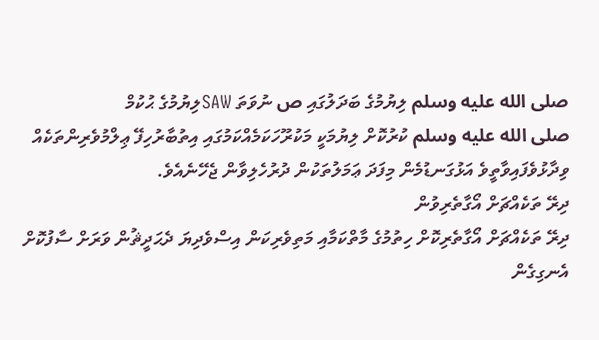صلى الله عليه وسلم ލިޔުމުގެ ބަދަލުގައި ص ނުވަތަ SAWލިޔުމުގެ ޙުކުމް
صلى الله عليه وسلم ކުރުކޮށް ލިޔުމަކީ މަކުރޫހަކަމެއްކަމުގައި އިތުބާރުހިފޭ ޢިލްމުވެރިންތަކެއް ވިދާޅުވެފައިވާތީވެ އަޅުގަނޑުމެން މިފަދަ ޢަމަލުތަކުން ދުރުހެލިވާން ޖެހޭނެއެވެ.
ދިރޭ ތަކެއްޗަށް އޯގާތެރިވުން
ދިރޭ ތަކެއްޗަށް އޯގާތެރިކޮށް ހިތުމުގެ މާތްކަމާއި މަތިވެރިކަން އިސްވެދިޔަ ދެޙަދީޘުން ވަރަށް ސާފުކޮށް އެނގިގެން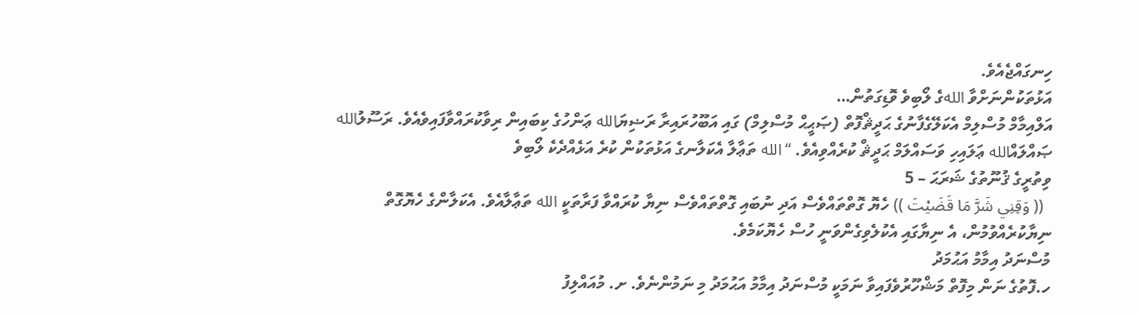ހިނގައްޖެއެވެ.
އަޅުތަކުންނަށްވާ اللهގެ ލޯބިވެ ވޮޑިގަތުން…
އަލްއިމާމް މުސްލިމް އެކަލޭގެފާނުގެ ޙަދީޘްފޮތް (ޞަޙީޙް މުސްލިމް) ގައި އަބޫހުރައިރާ ރަޟިޔަالله ޢަންހުގެ ކިބައިން ރިވާކުރައްވާފައިވެއެވެ. ރަސޫލުالله ޞައްލައްالله ޢަލައިހި ވަސައްލަމް ޙަދީޘް ކުރެއްވިއެވެ. “الله ތަޢާލާ އެކަލާނގެ އަޅުތަކުން ކުރެ އަޅެއްދެކެ ލޯބިވެ
ވިތުރީގެ ޤުނޫތުގެ ޝަރަޙަ – 5
  (( وَقِنِي شَرَّ مَا قَضَيْتَ )) ހެޔޮ ގޮތްތައްވެސް އަދި ނުބައި ގޮތްތައްވެސް ނިޔާ ކުރައްވާ ފަރާތަކީ الله ތަޢާލާއެވެ. އެކަލާންގެ ހެޔޮގޮތް ނިޔާކުރެއްވުމުން، އެ ނިޔާގައި އެކުލެވިގެންވަނީ ހުސް ހެޔޮކަމެވެ.
މުސްނަދު އިމާމު އަޙުމަދު
ހ.ފޮތުގެ ނަން މިފޮތް މަޝްހޫރުވެފައިވާ ނަމަކީ މުސްނަދު އިމާމު އަޙުމަދު މި ނަމުންނެވެ. ށ. މުއައްލިފު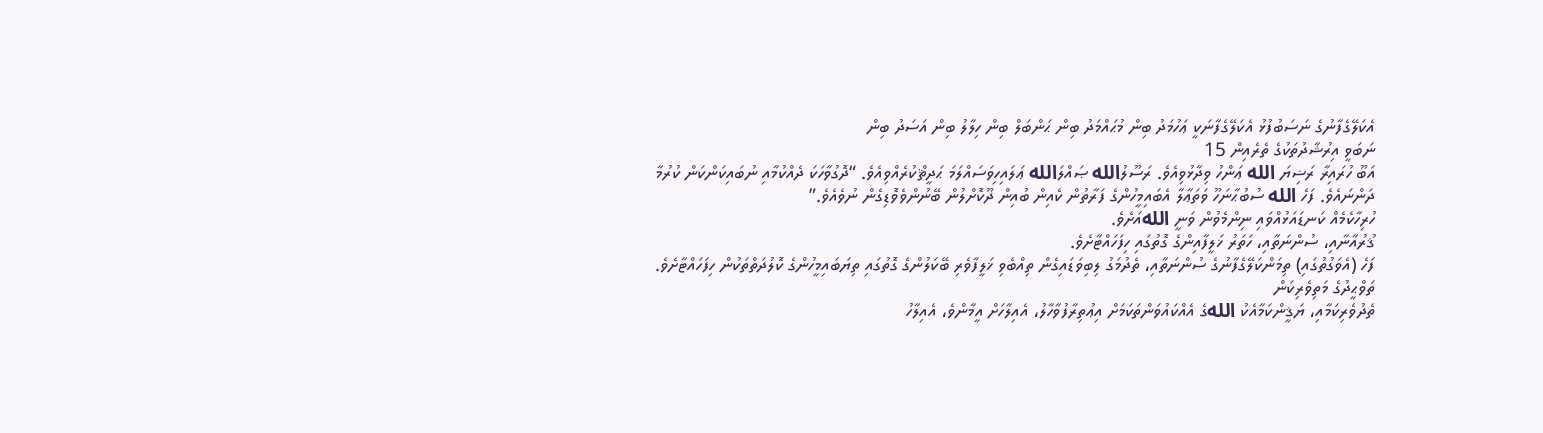އެކަލޭގެފާނުގެ ނަސަބުފުޅު އެކަލޭގެފާނަކީ ޢަހުމަދު ބިން މުޙައްމަދު ބިން ޙަންބަލް ބިން ހިލާލު ބިން އަސަދު ބިން
ނަބަވީ އިރުޝާދުތަކުގެ ތެރެއިން 15
އަބޫ ހުރައިރާ ރަޟިޔަ الله ޢަންހު ވިދާޅުވިއެވެ. ރަސޫލުالله ޞައްލަالله ޢަލައިހިވަސައްލަމަ ޙަދީޘްކުރެއްވިއެވެ. “ދޮގުވާހަކަ ދެއްކުމާއި ނުބައިކަންކަން ކުރުމާ ދަންނައެވެ. ފަހެ الله ސުބުޙާނަހޫ ވަތަޢާލާ އެބައިމީހުންގެ ފަރާތުން ކެއިން ބުއިން ދޫކޮށްލުން ބޭނުންވެވޮޑިގެން ނުވެއެވެ.”
ހުރިހާކެމެއް ކަނޑައަޅުއްވައި ނިންމެވުން ވަނީ اللهއަށެވެ.
ޤުރުއާނާއި، ސުންނަތާއި، ހަތަރު ޚަލީފާއިންގެ ގޮތުގައި ހިފަހައްޓާށެވެ.
ފަހެ (އެވަގުތުގައި) ތިމަންކަލޭގެފާނުގެ ސުންނަތާއި، ތެދުމަގު ލިބިވަޑައިގެން ތިއްބެވި ޚަލީފާވެރި ބޭކަލުންގެ ގޮތުގައި ތިޔަބައިމީހުންގެ ކޮލުދަތްތަކުން ހިފަހައްޓާށެވެ.
ތަވްޙީދުގެ މަތިވެރިކަން
ތެދުވެރިކަމާއި، ޔަޤީންކަމާއެކު اللهގެ އެއްކައުވަންތަކަމަށް އިޢުތިރާފުވާހާލު، އެއިލާހަށް އީމާންވެ، އެއިލާހު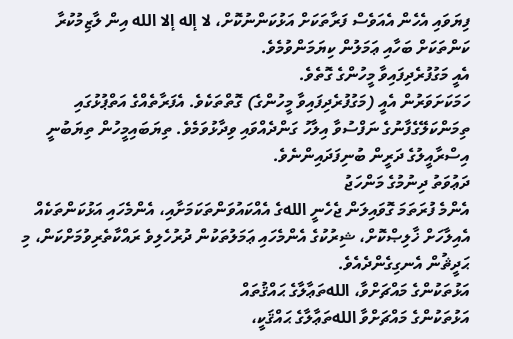ފިޔަވައި އެހެން އެއަވެސް ފަރާތަކަށް އަޅުކަންނުކޮށް، لا إله إلا الله އިން ލާޒިމުކުރާ ކަންތަކަށް ބަހާއި ޢަމަލުން ކިޔަމަންވުމެވެ.
އެއީ މަގުފުރެދިފައިވާ މީހުންގެ ގޮތެވެ.
ހަމަކަށަވަރުން އެއީ (މަގުފުރެދިފައިވާ މީހުންގެ) ގޮތްތަކެވެ. އެފަރާތެއްގެ އަތްޕުޅުގައި ތިމަންކަލޭގެފާނުގެ ނަފްސުވާ އިލާހު ގަންދެއްވައި ވިދާޅުވަމެވެ. ތިޔަބައިމީހުން ތިޔަބުނީ އިސްރާއީލުގެ ދަރީން ބުނިފަދައިންނެވެ.
ދަޢުވަތު ދިނުމުގެ މަންހަޖު
އެންމެ ފުރަތަމަ ގޮވައިލަން ޖެހެނީ اللهގެ އެއްކައުވަންތަކަމަށާއި، އެންމެހައި އަޅުކަންތަކެއް އެއިލާހަށް ޚާލިޞްކޮށް، ޝިރުކުގެ އެންމެހައި ޢަމަލުތަކުން ދުރުހެލިވެ ރައްކާތެރިވުމަށްކަން، މި ޙަދީޘުން އެނގިގެންދެއެވެ.
އަޅުތަކުންގެ މައްޗަށްވާ، اللهތަޢާލާގެ ޙައްޤުތައް
އަޅުތަކުންގެ މައްޗަށްވާ اللهތަޢާލާގެ ޙައްޤަކީ،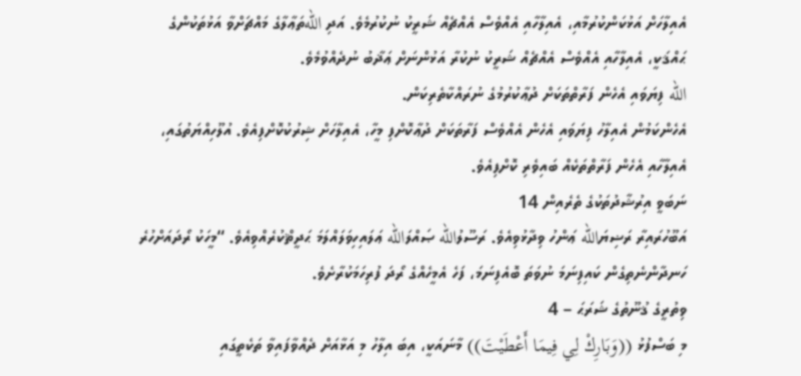އެއިލާހަށް އަޅުކަންކުރުމާއި، އެއިލާހާއި އެއްވެސް އެއްޗެއް ޝަރީކު ނުކުރުމެވެ. އަދި اللهތަޢާލާގެ މައްޗަށްވާ އަޅުތަކުންގެ ޙައްޤަކީ، އެއިލާހާއި އެއްވެސް އެއްޗެއް ޝަރީކު ނުކުރާ އަޅުންނަށް ޢަޛާބު ނުދެއްވުމެވެ.
الله ފިޔަވައި އެހެން ފަރާތްތަކަށް ދުޢާކުރުމުގެ ނުރައްކާތެރިކަން.
އެހެންކަމުން އެއިލާހު ފިޔަވައި އެހެން އެއްވެސް ފަރާތަކަށް ދުޢާކޮށްފި މީހާ، އެއިލާހަށް ޝިރުކުކޮށްފިއެވެ. އުލޫހިއްޔަތުގައި، އެއިލާހާއި އެހެން ފަރާތްތަކެއް ބައިވެރި ކޮށްފިއެވެ.
ނަބަވީ އިރުޝާދުތަކުގެ ތެރެއިން 14
އަބޫހުރައިރާ ރަޟިޔަالله ޢަންހު ވިދާޅުވިއެވެ. ރަސޫލުالله ޞައްލަالله ޢަލައިހިވަލައްލަމަ ޙަދީޘްކުރެއްވިއެވެ. “މީހަކު ރޯދައަށްހުރެ ހަނދާންނެތިގެން ކައިފިނަމަ ނުވަތަ ބޮއެފިނަމަ، ފަހެ އެމީހެއްގެ ރޯދަ ފުރިހަމަކުރާށެވެ.
ވިތުރީގެ ޤުނޫތުގެ ޝަރަޙަ – 4
މި ބަސްފުޅު ((وَبَارِكْ لِي فِيمَا أَعْطَيْتَ)) މާނައަކީ، އިބަ އިލާހު މި އަޅާއަށް ދެއްވާފައިވާ ތަކެތީގައި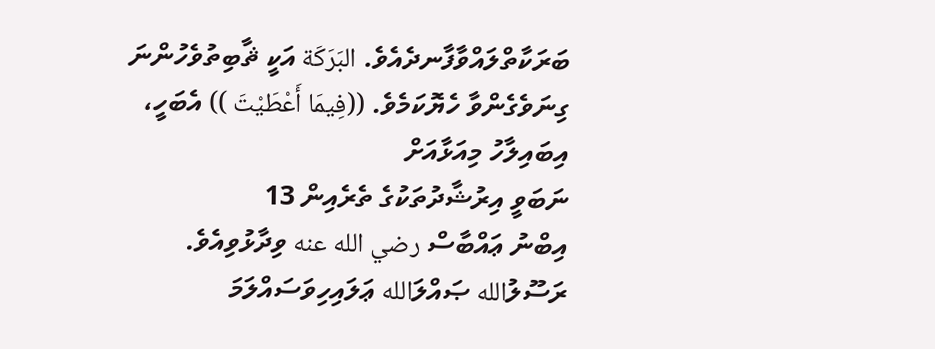ބަރަކާތްލައްވާފާނދެއެވެ. البَرَكَة އަކީ ޘާބިތުވެހުންނަ ގިނަވެގެންވާ ހެޔޮކަމެވެ. ((فِيمَا أَعْطَيْتَ )) އެބަހީ، އިބައިލާހު މިއަޅާއަށް
ނަބަވީ އިރުޝާދުތަކުގެ ތެރެއިން 13
އިބްނު ޢައްބާސް رضي الله عنه ވިދާޅުވިއެވެ. ރަސޫލުالله ޞައްލަالله ޢަލައިހިވަސައްލަމަ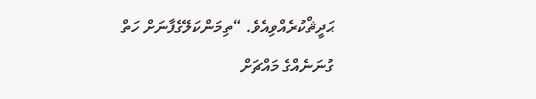ޙަދީޘްކުރެއްވިއެވެ. “ތިމަންކަލޭގެފާނަށް ހަތް ގުނަނެއްގެ މައްޗަށް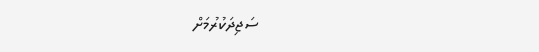ސަޖިދަކުރުމަށް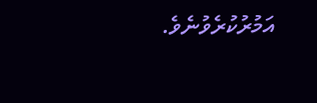އަމުރުކުރެވުނެވެ.